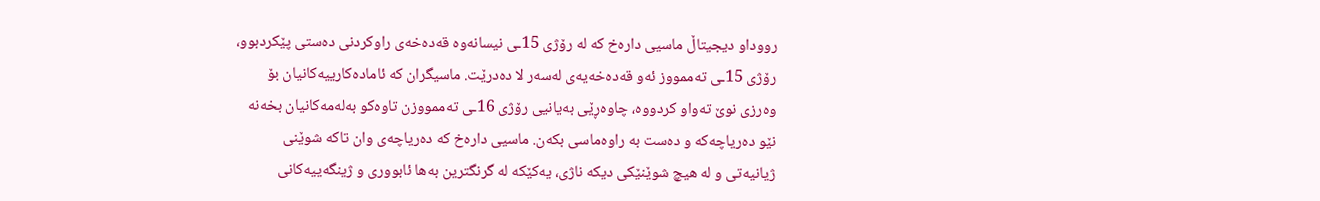رووداو دیجیتاڵ ماسیی دارەخ کە لە رۆژی 15ـی نیسانەوە قەدەخەی راوکردنی دەستی پێکردبوو، رۆژی 15ـی تەممووز ئەو قەدەخەیەی لەسەر لا دەدرێت. ماسیگران کە ئامادەکارییەکانیان بۆ وەرزی نوێ تەواو کردووە، چاوەڕێی بەیانیی رۆژی 16ـی تەممووزن تاوەکو بەلەمەکانیان بخەنە نێو دەریاچەکە و دەست بە راوەماسی بکەن. ماسیی دارەخ کە دەریاچەی وان تاکە شوێنی ژیانیەتی و لە هیچ شوێنێکی دیکە ناژی، یەکێکە لە گرنگترین بەها ئابووری و ژینگەییەکانی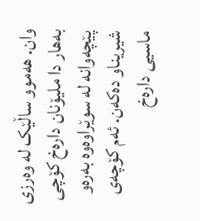وان. هەموو ساڵێک لە وەرزی بەهار دا ملیۆنان دارەخ کۆچی پێچەوانە لە سوێراوەوە بەرەو شیریناو دەکەن. ئەم کۆچەی ماسیی دارەخ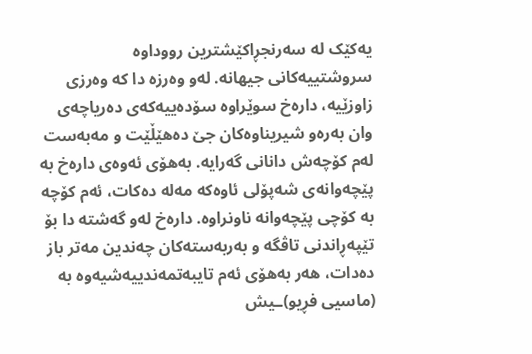یەکێک لە سەرنجڕاکێشترین رووداوە سروشتییەکانی جیهانە. لەو وەرزە دا کە وەرزی زاوزێیە، دارەخ سوێراوە سۆدەییەکەی دەریاچەی وان بەرەو شیریناوەکان جێ دەهێڵێت و مەبەست لەم کۆچەش دانانی گەرایە. بەهۆی ئەوەی دارەخ بە پێچەوانەی شەپۆلی ئاوەکە مەلە دەکات، ئەم کۆچە بە کۆچی پێچەوانە ناونراوە. دارەخ لەو گەشتە دا بۆ تێپەڕاندنی تاڤگە و بەربەستەکان چەندین مەتر باز دەدات، هەر بەهۆی ئەم تایبەتمەندییەشیەوە بە (ماسیی فڕیو)ـیش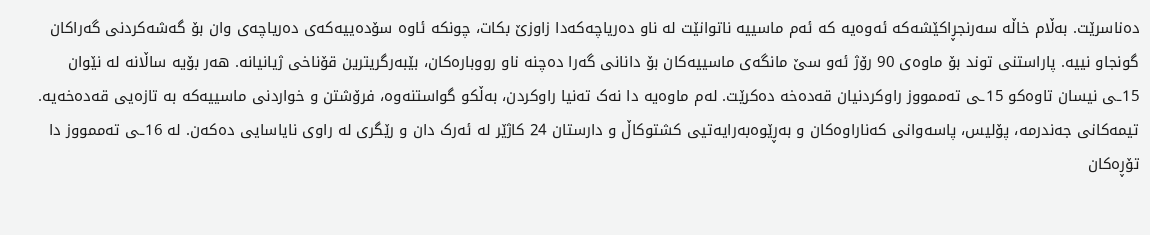دەناسرێت. بەڵام خاڵە سەرنجڕاکێشەکە ئەوەیە کە ئەم ماسییە ناتوانێت لە ناو دەریاچەکەدا زاوزێ بکات، چونکە ئاوە سۆدەییەکەی دەریاچەی وان بۆ گەشەکردنی گەراکان گونجاو نییە. پاراستنی توند بۆ ماوەی 90 رۆژ ئەو سێ مانگەی ماسییەکان بۆ دانانی گەرا دەچنە ناو رووبارەکان، بێبەرگریترین قۆناخی ژیانیانە. هەر بۆیە ساڵانە لە نێوان 15ـی نیسان تاوەکو 15ـی تەممووز راوکردنیان قەدەخە دەکرێت. لەم ماوەیە دا نەک تەنیا راوکردن، بەڵکو گواستنەوە، فرۆشتن و خواردنی ماسییەکە بە تازەیی قەدەخەیە. تیمەکانی جەندرمە، پۆلیس، پاسەوانی کەناراوەکان و بەڕێوەبەرایەتیی کشتوکاڵ و دارستان 24 کاژێر لە ئەرک دان و رێگری لە راوی نایاسایی دەکەن. لە 16ـی تەممووز دا تۆڕەکان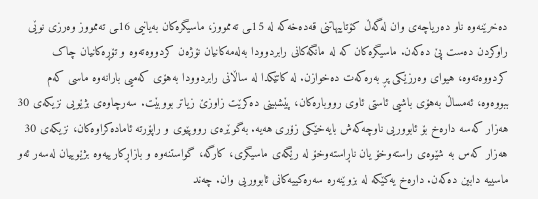دەخرێنەوە ناو دەریاچەی وان لەگەڵ کۆتاییهاتنی قەدەخەکە لە 15ـی تەممووز، ماسیگرەکان بەیانیی 16ـی تەممووز وەرزی نوێی راوکردن دەست پێ دەکەن. ماسیگرەکان کە لە مانگەکانی رابردوودا بەلەمەکانیان نۆژەن کردووەتەوە و تۆڕەکانیان چاک کردووەتەوە، هیوای وەرزێکی پڕ بەرەکەت دەخوازن. لە کاتێکدا لە ساڵانی رابردوودا بەهۆی کەمیی بارانەوە ماسی کەم ببووەوە، ئەمساڵ بەهۆی باشیی ئاستی ئاوی رووبارەکان، پێشبینی دەکرێت زاوزێ زیاتر بووبێت. سەرچاوەی بژێویی نزیکەی 30 هەزار کەسە دارەخ بۆ ئابووریی ناوچەکەش بایەخێکی زۆری هەیە. بەگوێرەی رووپێوی و راپۆرتە ئامادەکراوەکان، نزیکەی 30 هەزار کەس بە شێوەی راستەوخۆ یان ناڕاستەوخۆ لە رێگەی ماسیگری، کارگە، گواستنەوە و بازاڕکارییەوە بژێوییان لەسەر ئەو ماسییە دابین دەکەن. دارەخ یەکێکە لە بزوێنەرە سەرەکییەکانی ئابووریی وان. چەند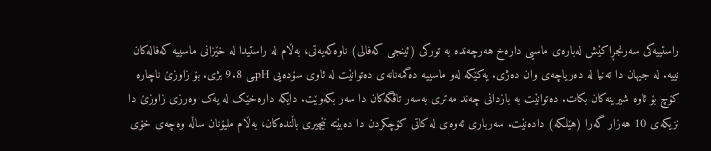راستییەکی سەرنجڕاکێش لەبارەی ماسیی دارەخ هەرچەندە بە تورکی (ئینجی کەفالی) ناوەکەیەتی، بەڵام لە راستیدا لە خێزانی ماسییە کەفالەکان نییە. لە جیهان دا تەنیا لە دەریاچەی وان دەژی. یەکێکە لەو ماسییە دەگمەنانەی دەتوانێت لە ئاوی سۆدەیی pHـی 9.8 بژی. بۆ زاوزێ ناچارە کۆچ بۆ ئاوە شیرینەکان بکات. دەتوانێت بە بازدانی چەند مەتری بەسەر تاڤگەکان دا سەر بکەوێت. دایکە دارەخێک لە یەک وەرزی زاوزێ دا نزیکەی 10 هەزار گەرا (هێلکە) دادەنێت. سەرباری ئەوەی لە کاتی کۆچکردن دا دەبێتە نێچیری باڵندەکان، بەڵام ملیۆنان ساڵە وەچەی خۆی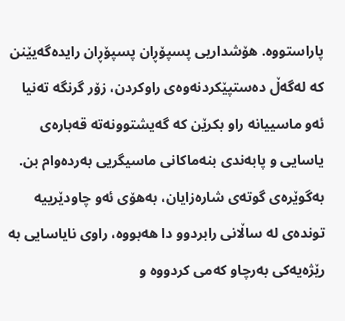پاراستووە. هۆشداریی پسپۆڕان پسپۆڕان رایدەگەیێنن کە لەگەڵ دەستپێکردنەوەی راوکردن، زۆر گرنگە تەنیا ئەو ماسییانە راو بکرێن کە گەیشتوونەتە قەبارەی یاسایی و پابەندی بنەماکانی ماسیگریی بەردەوام بن. بەگوێرەی گوتەی شارەزایان، بەهۆی ئەو چاودێرییە توندەی لە ساڵانی رابردوو دا هەبووە، راوی نایاسایی بە رێژەیەکی بەرچاو کەمی کردووە و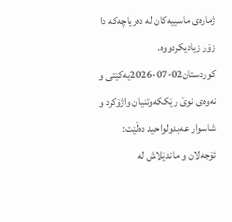ژمارەی ماسییەکان لە دەریاچەکە دا زۆر زیادیکردووە.
کوردستان02-07-2026یەکێتی و نەوەی نوێ رێککەوتنیان واژۆکرد و شاسوار عەبدولواحید دەڵێت: ئۆجەلان و ماندێلاش لە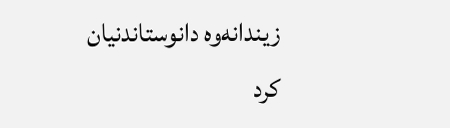زیندانەوە دانوستاندنیان کرد